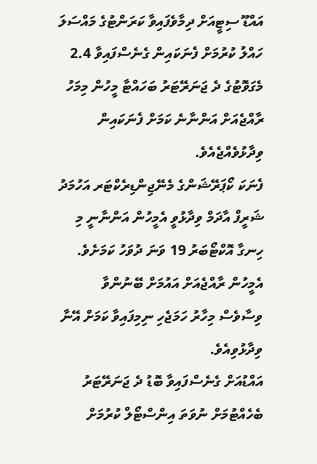އައްޑޫ ސިޓީއަށް ދިމާވެފައިވާ ކަރަންޓުގެ މައްސަލަ ހައްލު ކުރުމަށް ފެނަކައިން ގެނެސްފައިވާ 2.4 މެގަވޮޓުގެ ދެ ޖަނަރޭޓަރު ބަހައްޓާ މީހުން މިމަހު ރާއްޖެއަށް އަންނާނެ ކަމަށް ފެނަކައިން ވިދާޅުވެއްޖެއެވެ.
ފެނަކަ ކޯޕަރޭޝަންގެ މެނޭޖިންޑިރެކްޓަރ އަހުމަދު ޝަރީފް އާދަމް ވިދާޅުވީ އެމީހުން އަންނާނީ މި ހިނގާ އޮކްޓޯބަރު 19 ވަނަ ދުވަހު ކަމަށެވެ. އެމީހުން ރާއްޖެއަށް އައުމަށް ބޭނުންވާ ވިސާވެސް މިހާރު ހަމަޖެހި ނިމިފައިވާ ކަމަށް އޭނާ ވިދާޅުވިއެވެ.
އައްޑުއަށް ގެނެސްފައިވާ ބޮޑު ދެ ޖަނަރޭޓަރު ބެހެއްޓުމަށް ނުވަތަ އިންސްޓޯލް ކުރުމަށް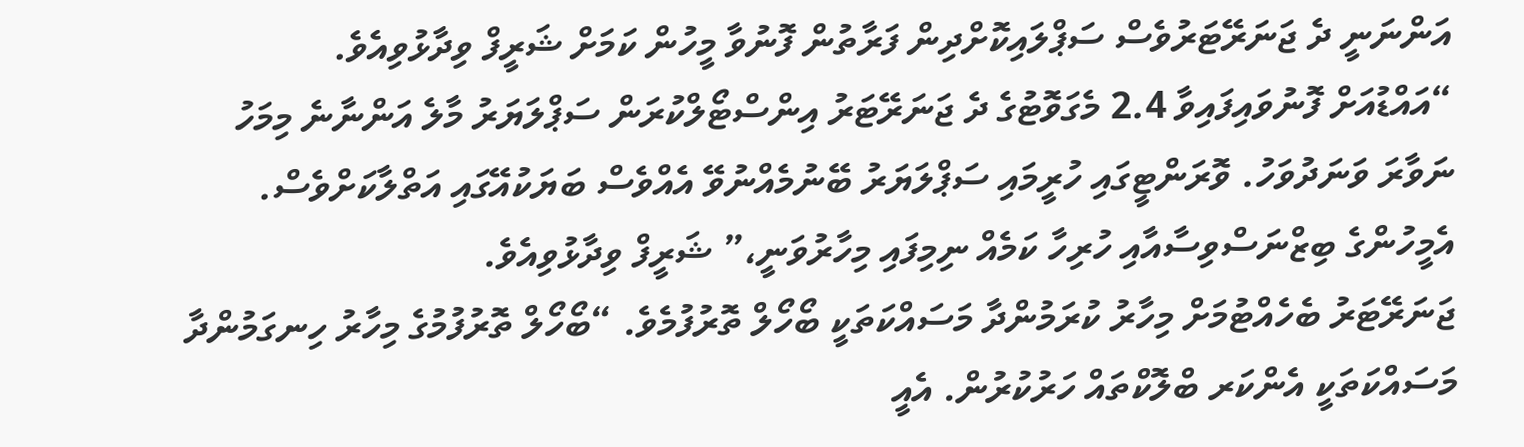އަންނަނީ ދެ ޖަނަރޭޓަރުވެސް ސަޕްލައިކޮށްދިން ފަރާތުން ފޮނުވާ މީހުން ކަމަށް ޝަރީފް ވިދާޅުވިއެވެ.
“އައްޑުއަށް ފޮނުވައިފައިވާ 2.4 މެގަވޮޓުގެ ދެ ޖަނަރޭޓަރު އިންސްޓޯލްކުރަން ސަޕްލަޔަރު މާލެ އަންނާނެ މިމަހު ނަވާރަ ވަނަދުވަހު. ވޮރަންޓީގައި ހުރީމައި ސަޕްލަޔަރު ބޭނުމެއްނުވޭ އެއްވެސް ބަޔަކުއޭގައި އަތްލާކަށްވެސް. އެމީހުންގެ ބިޒްނަސްވިސާއާއި ހުރިހާ ކަމެއް ނިމިފައި މިހާރުވަނީ،” ޝަރީފް ވިދާޅުވިއެވެ.
ޖަނަރޭޓަރު ބެހެއްޓުމަށް މިހާރު ކުރަމުންދާ މަސައްކަތަކީ ބޯހޯލް ތޮރުފުމެވެ. “ބޯހޯލް ތޮރުފުމުގެ މިހާރު ހިނގަމުންދާ މަސައްކަތަކީ އެންކަރ ބްލޮކްތައް ހަރުކުރުން. އެއީ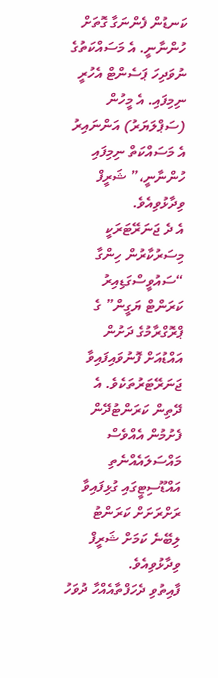ކަނޑުން ފެންނަގާ ގޮތަށް ހުންނާނީ. އެ މަސައްކަތުގެ ނުވަދިހަ ޕަސެންޓް އެހުރީ ނިމިފައި. އެ މީހުން (ސަޕްލަޔަރު) އަންނައިރު އެ މަސައްކަތް ނިމިފައި ހުންނާނީ،” ޝަރީފް ވިދާޅުވިއެވެ.
އެ ދެ ޖަނަރޭޓަރަކީ މިސަރުކާރުން ހިންގާ “ސައުވީސްގަޑިއިރު ކަރަންޓް ޔަގީން” ގެ ޕްރޮގްރާމުގެ ދަށުން އައްޑުއަށް ފޮނުވައިފައިވާ ޖަނަރޭޓަރުތަކެވެ. އެ ދޭތިން ކަރަންޓުދޭން ފެށުމުން އެއްވެސް މައްސަލައެއްނެތި އައްޑޫސިޓީގައި ގުޅިފައިވާ ރަށްރަށަށް ކަރަންޓު ލިބޭނެ ކަމަށް ޝަރީފް ވިދާޅުވިއެވެ.
ފާއިތުވި ދެހަފްތާއެއްހާ ދުވަހު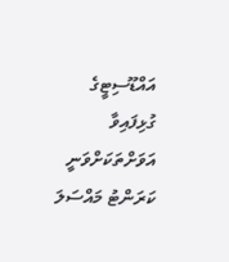އައްޑޫސިޓީގެ ގުޅިފައިވާ އަވަށްތަކަށްވަނީ ކަރަންޓު މައްސަލަ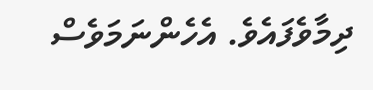ދިމާވެފައެވެ. އެހެންނަމަވެސް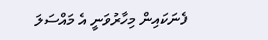ފެނަކައިން މިހާރުވަނީ އެ މައްސަލަ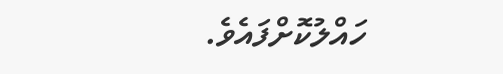ހައްލުކޮށްފައެވެ.